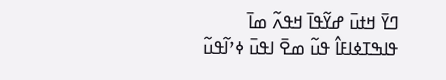ߣߌ߫ ߞߙߎ߫ ߝߌ߬ߟߊ߫ ߞߟߍ߬ ߘߊ߫ ߟߊߒߠߦߊߓߊ߮ ߟߎ߬ ߘߐ߫ ߊߟߎ߫ ߦߴߊ߬ߟߎ߬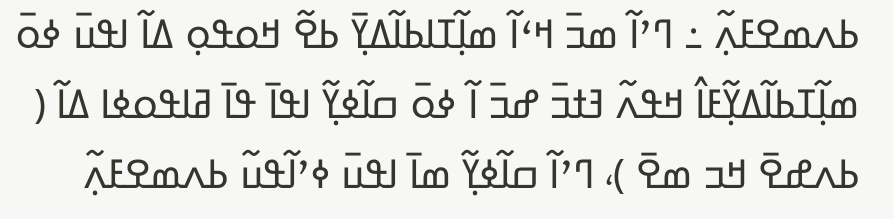ߕߍߘߐߓߍ߲߬ ߸ ߣߴߊ߬ ߘߏ߫ ߞߵߊ߬ ߘߊ߲߬ߠߊߕߊ߬ߡߌ߲߫ ߕߐ߬ ߞߋߟߋ߲ ߡߊ߬ ߊߟߎ߫ ߦߋ߫ ߘߊ߲߬ߠߕߊ߬ߡߌ߲߬ߓߊ߮ ߞߟߍ߬ ߔߙߏ߫ ߝߏ߫ ߊ߬ ߦߋ߫ ߛߊ߬ߦߌ߲߬ ߊߟߊ߫ ߟߊ߫ ߥߊߟߋߦߊ ߡߊ߬ ( ߕߍߝߐ߫ ߞߏ ߘߐ߫ )، ߣߴߊ߬ ߛߊ߬ߦߌ߲߬ ߘߊ߫ ߊߟߎ߫ ߦߴߊ߬ߟߎ߬ ߕߍߘߐߓߍ߲߬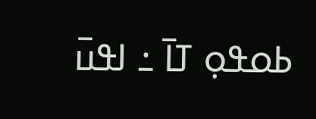ߕߋߟߋ߲ ߠߊ߫ ߸ ߊߟߎ߫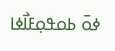ߦߋ߫ ߕߋߟߋ߲ߓߊ߯ߦߊ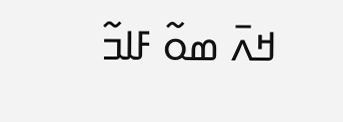ߞߍ߫ ߘߋ߬ ߓߊߏ߬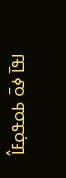ߊߟߊ߫ ߦߋ߫ ߕߋߟߋ߲ߓߊ߮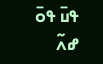ߟߎ߫ ߟߋ߫ ߝߍ߬